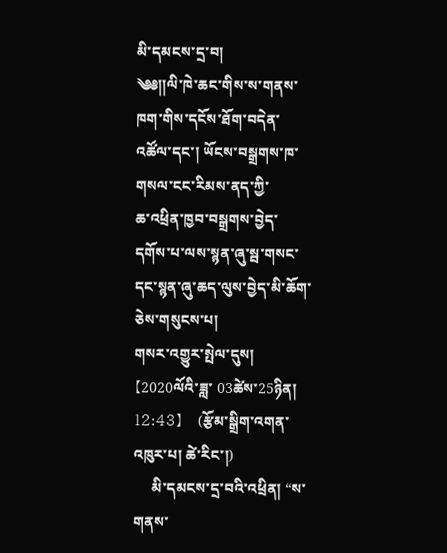མི་དམངས་དྲ་བ།
༄༅༎ལི་ཁེ་ཆང་གིས་ས་གནས་ཁག་གིས་དངོས་ཐོག་བདེན་འཚོལ་དང་། ཡོངས་བསྒྲགས་ཁ་གསལ་ངང་རིམས་ནད་ཀྱི་
ཆ་འཕྲིན་ཁྱབ་བསྒྲགས་བྱེད་དགོས་པ་ལས་སྙན་ཞུ་སྦ་གསང་དང་སྙན་ཞུ་ཆད་ལུས་བྱེད་མི་ཆོག་ཅེས་གསུངས་པ།
གསར་འགྱུར་སྤེལ་དུས།  【2020ལོའི་ཟླ་ 03ཚེས་25ཉིན། 12:43】   (རྩོམ་སྒྲིག་འགན་འཁུར་པ། ཚེ་རིང་།)
     མི་དམངས་དྲ་བའི་འཕྲིན། “ས་གནས་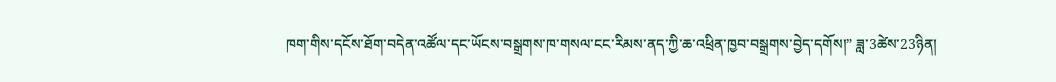ཁག་གིས་དངོས་ཐོག་བདེན་འཚོལ་དང་ཡོངས་བསྒྲགས་ཁ་གསལ་ངང་རིམས་ནད་ཀྱི་ཆ་འཕྲིན་ཁྱབ་བསྒྲགས་བྱེད་དགོས།” ཟླ་3ཚེས་23ཉིན།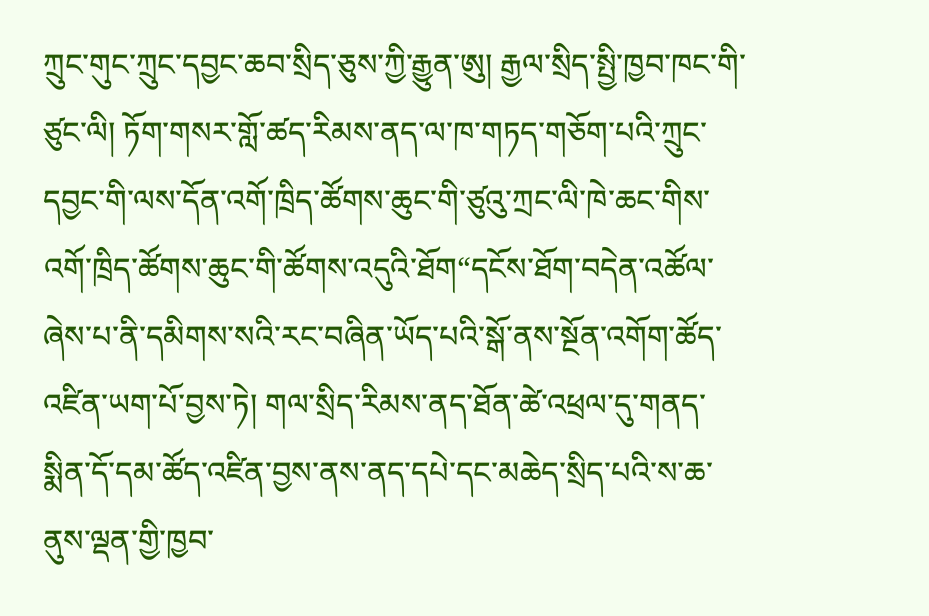ཀྲུང་གུང་ཀྲུང་དབྱང་ཆབ་སྲིད་ཅུས་ཀྱི་རྒྱུན་ཨུ། རྒྱལ་སྲིད་སྤྱི་ཁྱབ་ཁང་གི་ཙུང་ལི། ཏོག་གསར་གློ་ཚད་རིམས་ནད་ལ་ཁ་གཏད་གཅོག་པའི་ཀྲུང་དབྱང་གི་ལས་དོན་འགོ་ཁྲིད་ཚོགས་ཆུང་གི་ཙུའུ་ཀྲང་ལི་ཁེ་ཆང་གིས་འགོ་ཁྲིད་ཚོགས་ཆུང་གི་ཚོགས་འདུའི་ཐོག“དངོས་ཐོག་བདེན་འཚོལ་ཞེས་པ་ནི་དམིགས་སའི་རང་བཞིན་ཡོད་པའི་སྒོ་ནས་སྔོན་འགོག་ཚོད་འཛིན་ཡག་པོ་བྱས་ཏེ། གལ་སྲིད་རིམས་ནད་ཐོན་ཚེ་འཕྲལ་དུ་གནད་སྨིན་དོ་དམ་ཚོད་འཛིན་བྱས་ནས་ནད་དཔེ་དང་མཆེད་སྲིད་པའི་ས་ཆ་ནུས་ལྡན་གྱི་ཁྱབ་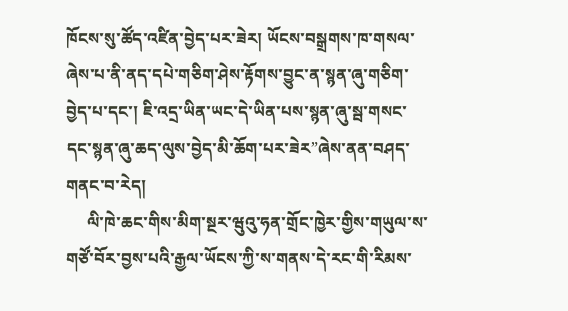ཁོངས་སུ་ཚོད་འཛིན་བྱེད་པར་ཟེར། ཡོངས་བསྒྲགས་ཁ་གསལ་ཞེས་པ་ནི་ནད་དཔེ་གཅིག་ཤེས་རྟོགས་བྱུང་ན་སྙན་ཞུ་གཅིག་བྱེད་པ་དང་། ཇི་འདྲ་ཡིན་ཡང་དེ་ཡིན་པས་སྙན་ཞུ་སྦ་གསང་དང་སྙན་ཞུ་ཆད་ལུས་བྱེད་མི་ཆོག་པར་ཟེར”ཞེས་ནན་བཤད་གནང་བ་རེད།
     ལི་ཁེ་ཆང་གིས་མིག་སྔར་ཝུའུ་ཧན་གྲོང་ཁྱེར་གྱིས་གཡུལ་ས་གཙོ་བོར་བྱས་པའི་རྒྱལ་ཡོངས་ཀྱི་ས་གནས་དེ་རང་གི་རིམས་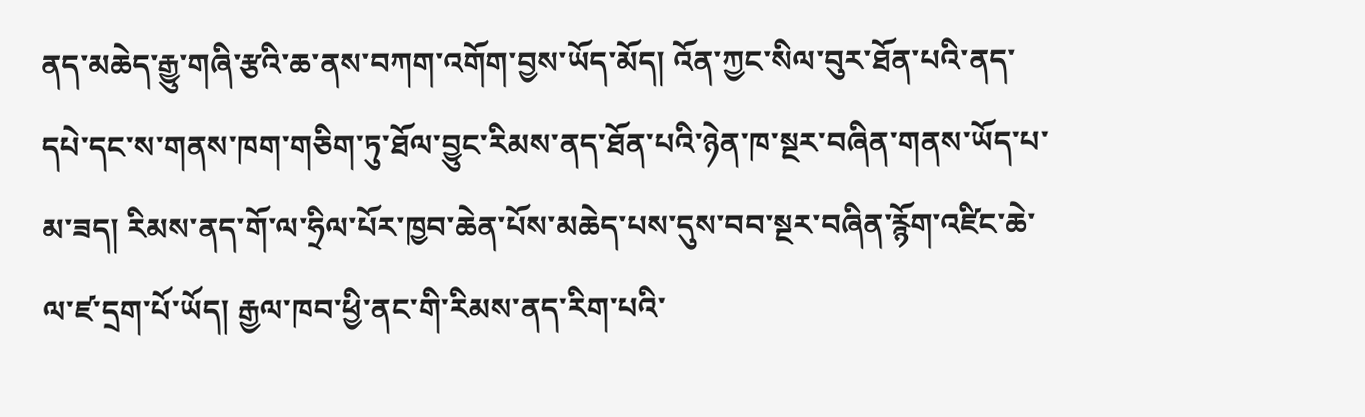ནད་མཆེད་རྒྱུ་གཞི་རྩའི་ཆ་ནས་བཀག་འགོག་བྱས་ཡོད་མོད། འོན་ཀྱང་སིལ་བུར་ཐོན་པའི་ནད་དཔེ་དང་ས་གནས་ཁག་གཅིག་ཏུ་ཐོལ་བྱུང་རིམས་ནད་ཐོན་པའི་ཉེན་ཁ་སྔར་བཞིན་གནས་ཡོད་པ་མ་ཟད། རིམས་ནད་གོ་ལ་ཧྲིལ་པོར་ཁྱབ་ཆེན་པོས་མཆེད་པས་དུས་བབ་སྔར་བཞིན་རྙོག་འཛིང་ཆེ་ལ་ཛ་དྲག་པོ་ཡོད། རྒྱལ་ཁབ་ཕྱི་ནང་གི་རིམས་ནད་རིག་པའི་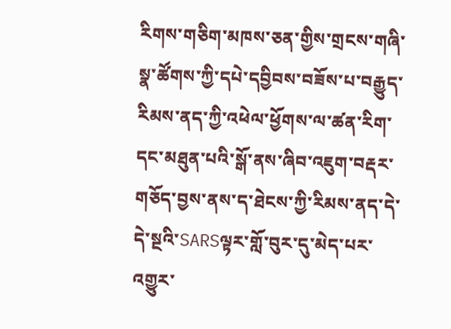རིགས་གཅིག་མཁས་ཅན་གྱིས་གྲངས་གཞི་སྣ་ཚོགས་ཀྱི་དཔེ་དབྱིབས་བཟོས་པ་བརྒྱུད་རིམས་ནད་ཀྱི་འཕེལ་ཕྱོགས་ལ་ཚན་རིག་དང་མཐུན་པའི་སྒོ་ནས་ཞིབ་འཇུག་བརྡར་གཅོད་བྱས་ནས་ད་ཐེངས་ཀྱི་རིམས་ནད་དེ་དེ་སྔའི་SARSལྟར་གློ་བུར་དུ་མེད་པར་འགྱུར་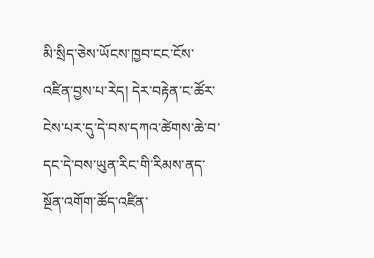མི་སྲིད་ཅེས་ཡོངས་ཁྱབ་ངང་ངོས་འཛིན་བྱས་པ་རེད། དེར་བརྟེན་ང་ཚོར་ངེས་པར་དུ་དེ་བས་དཀའ་ཚེགས་ཆེ་བ་དང་དེ་བས་ཡུན་རིང་གི་རིམས་ནད་སྔོན་འགོག་ཚོད་འཛིན་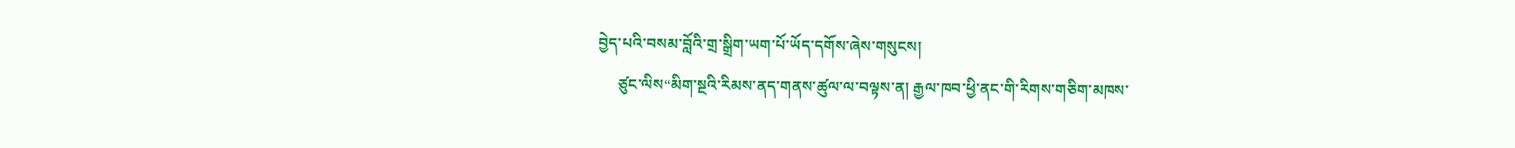བྱེད་པའི་བསམ་བློའི་གྲ་སྒྲིག་ཡག་པོ་ཡོད་དགོས་ཞེས་གསུངས།
     ཙུང་ལིས“མིག་སྔའི་རིམས་ནད་གནས་ཚུལ་ལ་བལྟས་ན། རྒྱལ་ཁབ་ཕྱི་ནང་གི་རིགས་གཅིག་མཁས་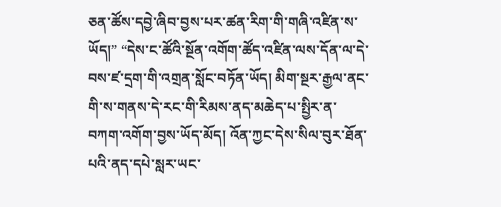ཅན་ཚོས་དབྱེ་ཞིབ་བྱས་པར་ཚན་རིག་གི་གཞི་འཛིན་ས་ཡོད།” “དེས་ང་ཚོའི་སྔོན་འགོག་ཚོད་འཛིན་ལས་དོན་ལ་དེ་བས་ཛ་དྲག་གི་འགྲན་སློང་བཏོན་ཡོད། མིག་སྔར་རྒྱལ་ནང་གི་ས་གནས་དེ་རང་གི་རིམས་ནད་མཆེད་པ་སྤྱིར་ན་བཀག་འགོག་བྱས་ཡོད་མོད། འོན་ཀྱང་དེས་སིལ་བུར་ཐོན་པའི་ནད་དཔེ་སླར་ཡང་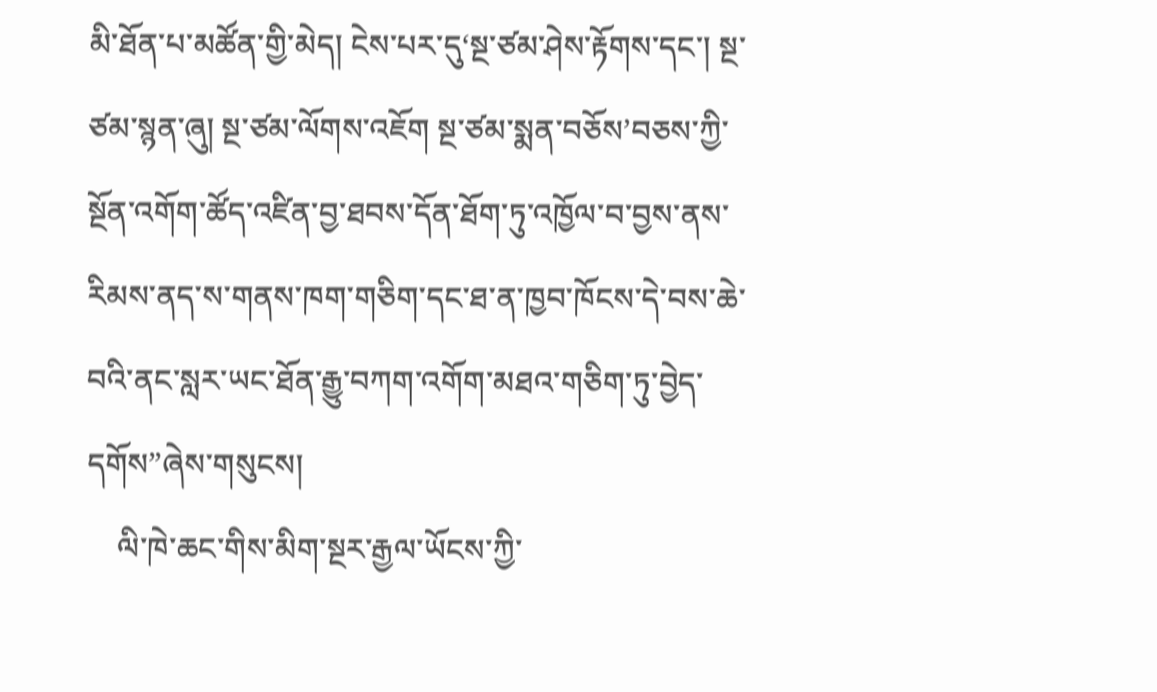མི་ཐོན་པ་མཚོན་གྱི་མེད། ངེས་པར་དུ‘སྔ་ཙམ་ཤེས་རྟོགས་དང་། སྔ་ཙམ་སྙན་ཞུ། སྔ་ཙམ་ལོགས་འཇོག སྔ་ཙམ་སྨན་བཅོས’བཅས་ཀྱི་སྔོན་འགོག་ཚོད་འཛིན་བྱ་ཐབས་དོན་ཐོག་ཏུ་འཁྱོལ་བ་བྱས་ནས་རིམས་ནད་ས་གནས་ཁག་གཅིག་དང་ཐ་ན་ཁྱབ་ཁོངས་དེ་བས་ཆེ་བའི་ནང་སླར་ཡང་ཐོན་རྒྱུ་བཀག་འགོག་མཐའ་གཅིག་ཏུ་བྱེད་དགོས”ཞེས་གསུངས།
    ལི་ཁེ་ཆང་གིས་མིག་སྔར་རྒྱལ་ཡོངས་ཀྱི་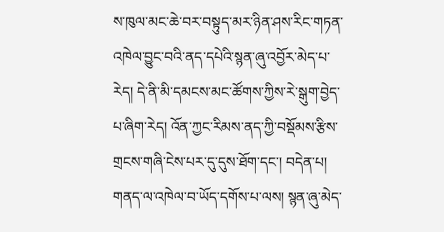ས་ཁུལ་མང་ཆེ་བར་བསྟུད་མར་ཉིན་ཤས་རིང་གཏན་འཁེལ་བྱུང་བའི་ནད་དཔེའི་སྙན་ཞུ་འབྱོར་མེད་པ་རེད། དེ་ནི་མི་དམངས་མང་ཚོགས་ཀྱིས་རེ་སྒུག་བྱེད་པ་ཞིག་རེད། འོན་ཀྱང་རིམས་ནད་ཀྱི་བསྡོམས་རྩིས་གྲངས་གཞི་ངེས་པར་དུ་དུས་ཐོག་དང་། བདེན་པ། གནད་ལ་འཁེལ་བ་ཡོད་དགོས་པ་ལས། སྙན་ཞུ་མེད་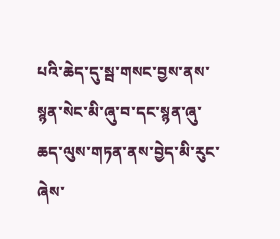པའི་ཆེད་དུ་སྦ་གསང་བྱས་ནས་སྙན་སེང་མི་ཞུ་བ་དང་སྙན་ཞུ་ཆད་ལུས་གཏན་ནས་བྱེད་མི་རུང་ཞེས་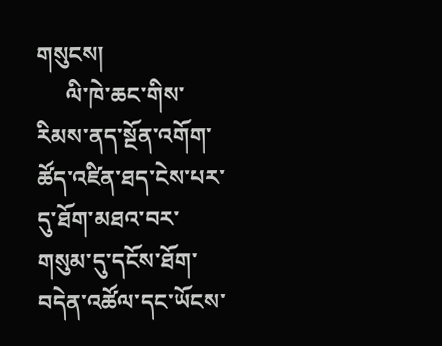གསུངས།
     ལི་ཁེ་ཆང་གིས་རིམས་ནད་སྔོན་འགོག་ཚོད་འཛིན་ཐད་ངེས་པར་དུ་ཐོག་མཐའ་བར་གསུམ་དུ་དངོས་ཐོག་བདེན་འཚོལ་དང་ཡོངས་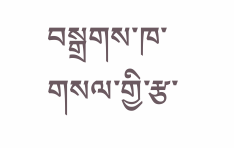བསྒྲགས་ཁ་གསལ་གྱི་རྩ་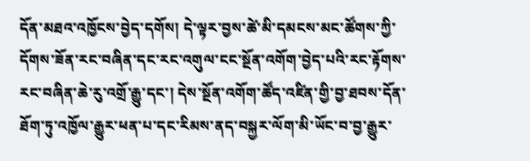དོན་མཐའ་འཁྱོངས་བྱེད་དགོས། དེ་ལྟར་བྱས་ཚེ་མི་དམངས་མང་ཚོགས་ཀྱི་དོགས་ཟོན་རང་བཞིན་དང་རང་འགུལ་ངང་སྔོན་འགོག་བྱེད་པའི་རང་རྟོགས་རང་བཞིན་ཆེ་རུ་འགྲོ་རྒྱུ་དང་། དེས་སྔོན་འགོག་ཚོད་འཛིན་གྱི་བྱ་ཐབས་དོན་ཐོག་ཏུ་འཁྱོལ་རྒྱུར་ཕན་པ་དང་རིམས་ནད་བསྐྱར་ལོག་མི་ཡོང་བ་བྱ་རྒྱུར་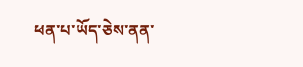ཕན་པ་ཡོད་ཅེས་ནན་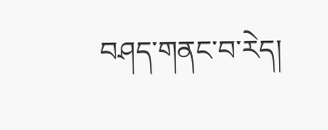བཤད་གནང་བ་རེད།